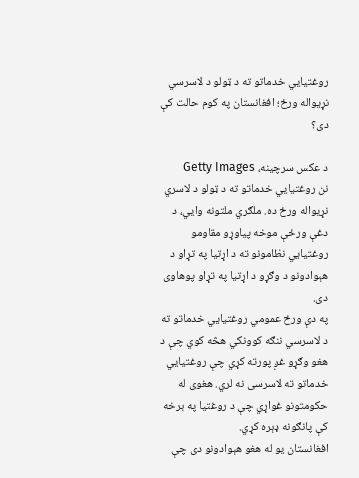روغتیايي خدماتو ته د ټولو د لاسرسي نړیواله ورځ؛ افغانستان په کوم حالت کې دی؟

د عکس سرچینه، Getty Images
نن روغتيايي خدماتو ته د ټولو د لاسري نړیواله ورځ ده. ملګري ملتونه وايي، د دغې ورځې موخه پیاوړو مقاومو روغتيايي نظامونو ته د اړتیا په تړاو د هېوادونو د وګړو د اړتيا په تړاو پوهاوی دی.
په دې ورځ عمومي روغتيايي خدماتو ته د لاسرسي ننګه کوونکي هڅه کوي چې د هغو وګړو غږ پورته کړي چې روغتيايي خدماتو ته لاسرسی نه لري. هغوی له حکومتونو غواړي چې د روغتيا په برخه کې پانګونه ډېره کړي.
افغانستان یو له هغو هېوادونو دی چې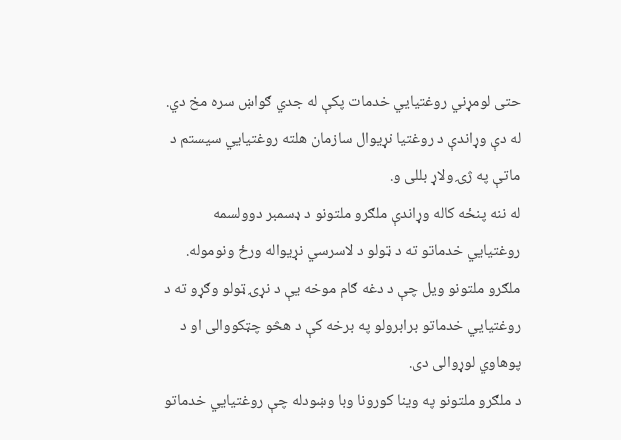حتی لومړني روغتيايي خدمات پکې له جدي ګواښ سره مخ دي. له دې وړاندې د روغتيا نړیوال سازمان هلته روغتيايي سیستم د ماتې په ژۍ ولاړ بللی و.
له ننه پنځه کاله وړاندې ملګرو ملتونو د ډسمبر دوولسمه روغتيايي خدماتو ته د ټولو د لاسرسي نړیواله ورځ ونوموله. ملګرو ملتونو ویل چې د دغه ګام موخه يې د نړۍ ټولو وګړو ته د روغتيايي خدماتو برابرولو په برخه کې د هڅو چټکووالی او د پوهاوي لوړوالی دی.
د ملګرو ملتونو په وینا کورونا وبا وښودله چې روغتيايي خدماتو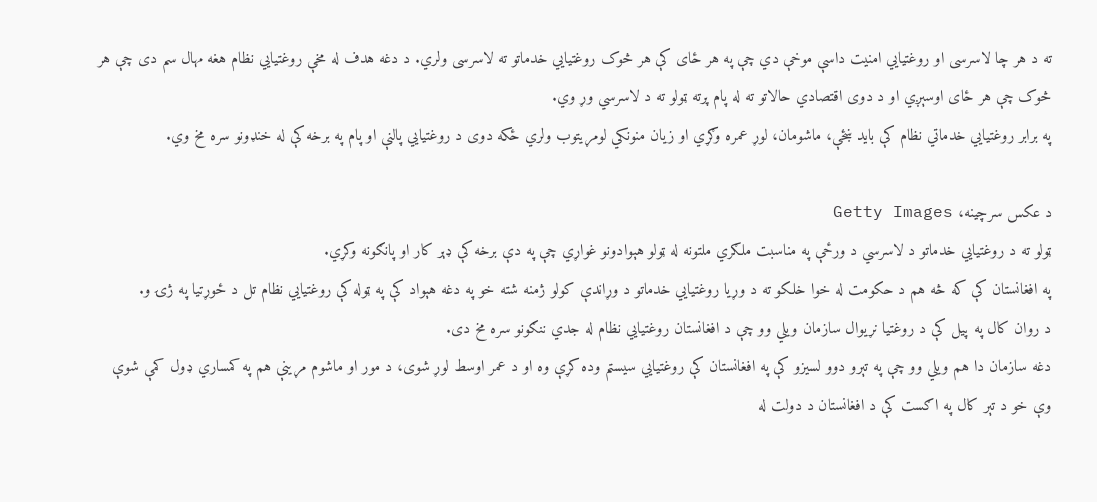ته د هر چا لاسرسی او روغتيايي امنیت داسې موخې دي چې په هر ځای کې هر څوک روغتيايي خدماتو ته لاسرسی ولري. د دغه هدف له مخې روغتيايي نظام هغه مهال سم دی چې هر څوک چې هر ځای اوسېږي او د دوی اقتصادي حالاتو ته له پام پرته ټولو ته د لاسرسي وړ وي.
په برابر روغتيايي خدماتي نظام کې باید ښځې، ماشومان، لوړ عمره وګړي او زیان منونکي لومړيتوب ولري ځکه دوی د روغتيايي پالنې او پام په برخه کې له خنډونو سره مخ وي.

د عکس سرچینه، Getty Images
ټولو ته د روغتيايي خدماتو د لاسرسي د ورځې په مناسبت ملګري ملتونه له ټولو هېوادونو غواړي چې په دې برخه کې ډېر کار او پانګونه وکړي.
په افغانستان کې که څه هم د حکومت له خوا خلکو ته د وړیا روغتيايي خدماتو د وړاندې کولو ژمنه شته خو په دغه هېواد کې په ټوله کې روغتيايي نظام تل د ځوړتیا په ژۍ و.
د روان کال په پیل کې د روغتيا نړیوال سازمان ویلي وو چې د افغانستان روغتيايي نظام له جدي ننګونو سره مخ دی.
دغه سازمان دا هم ويلي وو چې په تېرو دوو لسیزو کې په افغانستان کې روغتيايي سیستم وده کړې وه او د عمر اوسط لوړ شوی، د مور او ماشوم مړینې هم په کمساري ډول کمې شوې وې خو د تېر کال په اګست کې د افغانستان د دولت له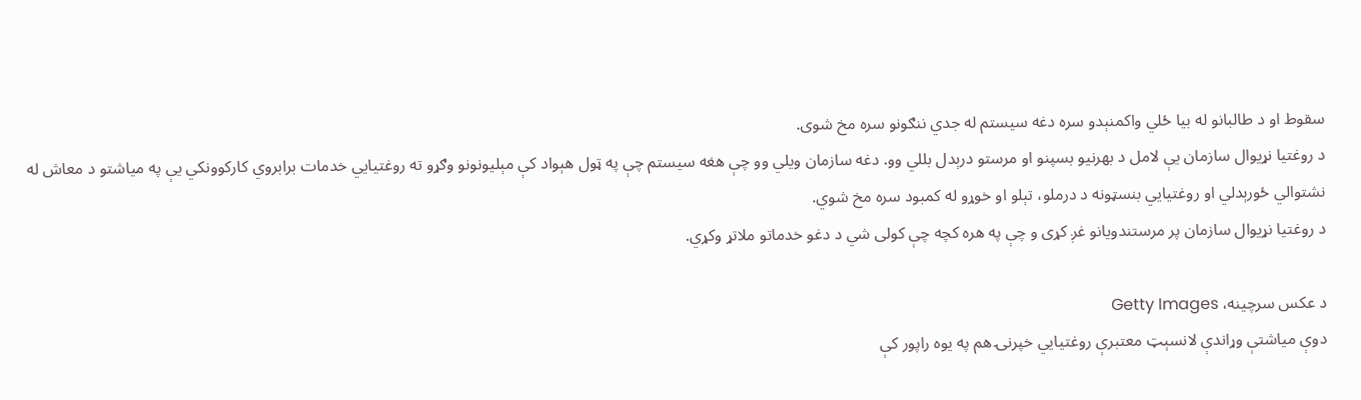سقوط او د طالبانو له بیا ځلي واکمنېدو سره دغه سیستم له جدي ننګونو سره مخ شوی.
د روغتیا نړيوال سازمان يې لامل د بهرنیو بسپنو او مرستو درېدل بللي وو. دغه سازمان ويلي وو چې هغه سیستم چې په ټول هېواد کې مېلیونونو وګړو ته روغتيايي خدمات برابروي کارکوونکي يې په میاشتو د معاش له نشتوالي ځورېدلي او روغتيايي بنسټونه د درملو، تېلو او خوړو له کمبود سره مخ شوي.
د روغتیا نړیوال سازمان پر مرستندویانو غږ کړی و چې په هره کچه چې کولی شي د دغو خدماتو ملاتړ وکړي.

د عکس سرچینه، Getty Images
دوې میاشتې وړاندې لانسېټ معتبرې روغتیايي خپرنۍ هم په یوه راپور کې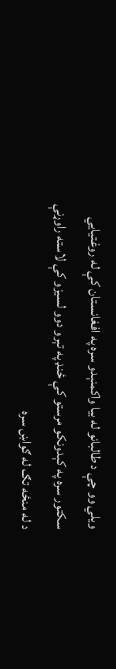ویلي وو چې د طالبانو له بیا واکمنېدو سره په افغانستان کې له روغتيايي سکتور سره په کېدونکو مرستو کې ځنډ په تېرو دوو لسیزو کې لاسته راوړنې د له منځه تګ له ګواښ سره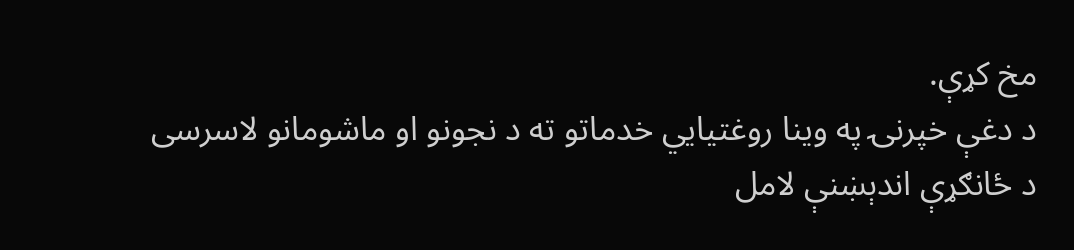مخ کړې.
د دغې خپرنۍ په وینا روغتيايي خدماتو ته د نجونو او ماشومانو لاسرسی د ځانګړې اندېښنې لامل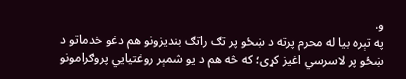و.
په تېره بیا له محرم پرته د ښځو پر تګ راتګ بندیزونو هم دغو خدماتو د ښځو پر لاسرسي اغیز کړی؛ که څه هم د یو شمېر روغتيايي پروګرامونو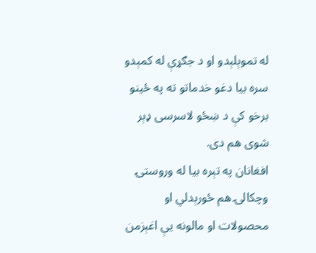له تموېلېدو او د جګړې له کمېدو سره بیا دغو خدماتو ته په ځینو برخو کې د ښځو لاسرسی ډېر شوی هم دی.
افغانان په تېره بیا له وروستۍ وچکالۍ هم ځورېدلي او محصولات او مالونه يې اغېزمن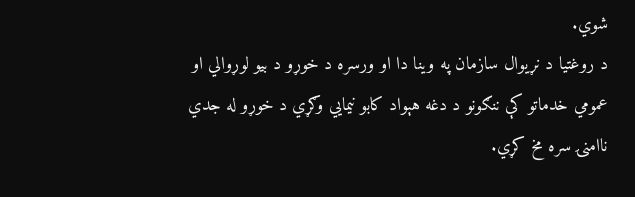شوي.
د روغتيا د نړیوال سازمان په وینا دا او ورسره د خوړو د بیو لوړوالي او عمومي خدماتو کې ننګونو د دغه هېواد کابو نيمايي وګړي د خوړو له جدي ناامنۍ سره مخ کړي.